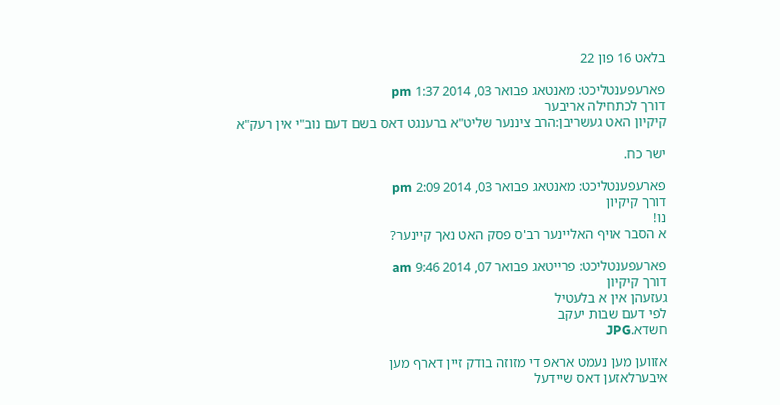בלאט 16 פון 22

פארעפענטליכט: מאנטאג פבואר 03, 2014 1:37 pm
דורך לכתחילה אריבער
קיקיון האט געשריבן:הרב ציננער שליט"א ברענגט דאס בשם דעם נוב"י אין רעק"א

ישר כח.

פארעפענטליכט: מאנטאג פבואר 03, 2014 2:09 pm
דורך קיקיון
נו!
א הסבר אויף האליינער רב'ס פסק האט נאך קיינער?

פארעפענטליכט: פרייטאג פבואר 07, 2014 9:46 am
דורך קיקיון
געזעהן אין א בלעטיל
לפי דעם שבות יעקב
חשדא.JPG

אזווען מען נעמט אראפ די מזוזה בודק זיין דארף מען
איבערלאזען דאס שיידעל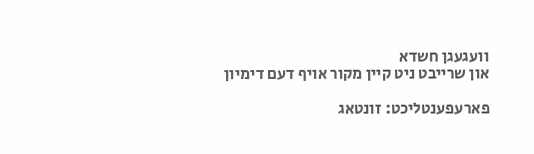וועגעגן חשדא
און שרייבט ניט קיין מקור אויף דעם דימיון

פארעפענטליכט: זונטאג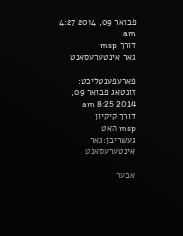פבואר 09, 2014 4:27 am
דורך msp
גאר אינטערעסאנט

פארעפענטליכט: זונטאג פבואר 09, 2014 8:25 am
דורך קיקיון
msp האט געשריבן:גאר אינטערעסאנט

אבער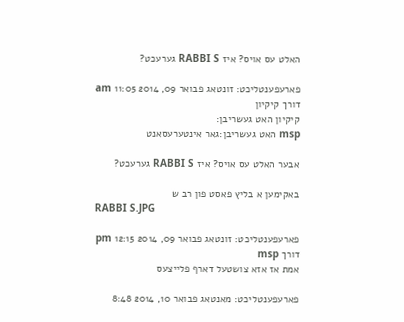האלט עס אויס? איז RABBI S גערעכט?

פארעפענטליכט: זונטאג פבואר 09, 2014 11:05 am
דורך קיקיון
קיקיון האט געשריבן:
msp האט געשריבן:גאר אינטערעסאנט

אבער האלט עס אויס? איז RABBI S גערעכט?

באקימען א בליץ פאסט פון רב ש
RABBI S.JPG

פארעפענטליכט: זונטאג פבואר 09, 2014 12:15 pm
דורך msp
אמת אז אזא צושטעל דארף פלייצעס

פארעפענטליכט: מאנטאג פבואר 10, 2014 8:48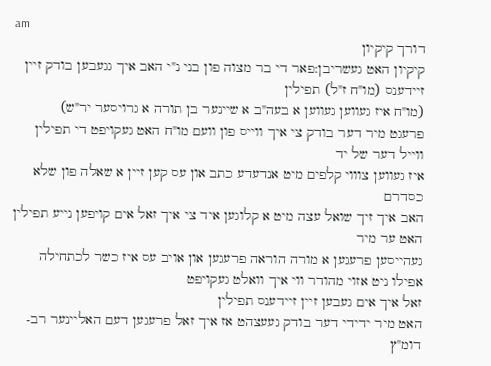am
דורך קיקיון
קיקיון האט געשריבן:פאר די בר מצוה פון בני נ"י האב איך גגעבען בודק זיין זיידענס (מו"ח ז"ל) תפילין
(מו"ח איז געווען געווען א בעה"ב א שיינער בן תורה א גרויסער יר"ש)
פרעגט מיר דער בודק צי איך ווייס פון וועם מו"ח האט געקויפט די תפילין ווייל דער של יד
איז געווען צוווי קלפים מיט אנדעדע כתב און עס קען זיין א שאלה פון שלא כסדרם
האב איך זיך שואל עצה מיט א קלוגען איד צי איך זאל אים קויפען נייע תפילין האט ער מיר
געהייסען פרעגען א מורה הוראה פרעגען און אויב עס איז כשר לכתחילה אפילו ניט אזוי מהודר ווי איך וואלט געקויפט
זאל איך אים געבען זיין זיידענס תפילין
האט מיר ידידי דער בודק געעצהט אז איך זאל פרעגען דעם האליינער רב-דומ"ץ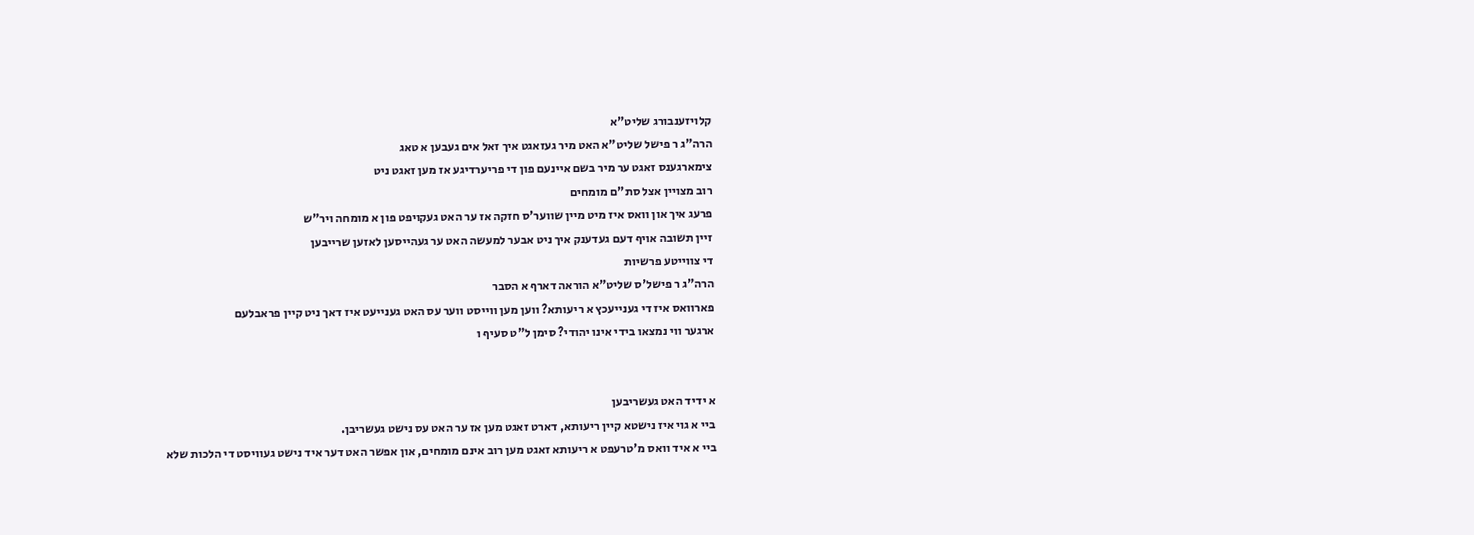קלויזענבורג שליט"א
הרה"ג ר פישל שליט"א האט מיר געזאגט איך זאל אים געבען א טאג
צימארגענס זאגט ער מיר בשם איינעם פון די פריערדיגע אז מען זאגט ניט
רוב מצויין אצל סת"ם מומחים
פרעג איך און וואס איז מיט מיין שווער'ס חזקה אז ער האט געקויפט פון א מומחה ויר"ש
זיין תשובה אויף דעם געדענק איך ניט אבער למעשה האט ער געהייסען לאזען שרייבען
די צווייטע פרשיות
הרה"ג ר פישל'ס שליט"א הוראה דארף א הסבר
פארוואס איז די גענייעכץ א ריעותא? ווען מען ווייסט ווער עס האט גענייעט איז דאך ניט קיין פראבלעם
ארגער ווי נמצאו בידי אינו יהודי? סימן ל"ט סעיף ו


א ידיד האט געשריבען
ביי א גוי איז נישטא קיין ריעותא, דארט זאגט מען אז ער האט עס נישט געשריבן.
ביי א איד וואס מ'טרעפט א ריעותא זאגט מען רוב אינם מומחים, און אפשר האט דער איד נישט געוויסט די הלכות שלא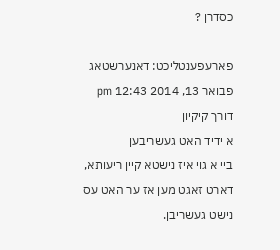כסדרן ?

פארעפענטליכט: דאנערשטאג פבואר 13, 2014 12:43 pm
דורך קיקיון
א ידיד האט געשריבען
ביי א גוי איז נישטא קיין ריעותא, דארט זאגט מען אז ער האט עס נישט געשריבן.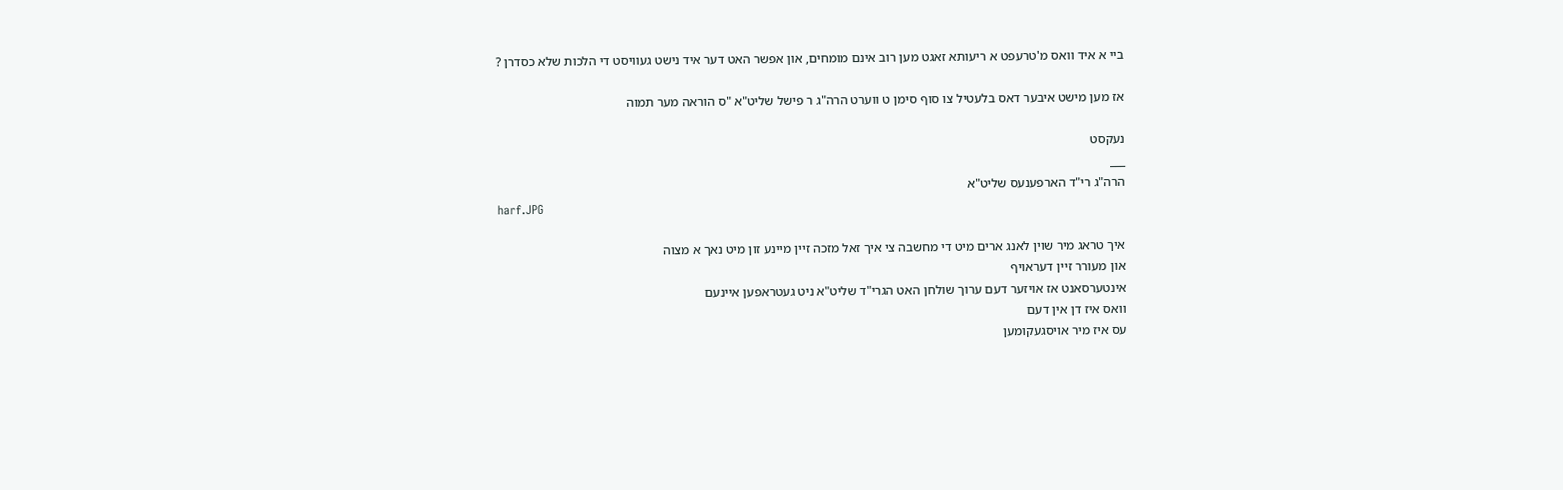ביי א איד וואס מ'טרעפט א ריעותא זאגט מען רוב אינם מומחים, און אפשר האט דער איד נישט געוויסט די הלכות שלא כסדרן ?

אז מען מישט איבער דאס בלעטיל צו סוף סימן ט ווערט הרה"ג ר פישל שליט"א "ס הוראה מער תמוה

נעקסט
___
הרה"ג רי"ד הארפענעס שליט"א
harf.JPG

איך טראג מיר שוין לאנג ארים מיט די מחשבה צי איך זאל מזכה זיין מיינע זון מיט נאך א מצוה
און מעורר זיין דעראויף
אינטערסאנט אז אויזער דעם ערוך שולחן האט הגרי"ד שליט"א ניט געטראפען איינעם
וואס איז דן אין דעם
עס איז מיר אויסגעקומען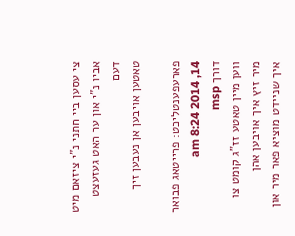צי עסען ביי חתני נ"י ציזאם מיט אביו נ"י און ער האט געזעצט דעם
טאטען אויבען אן נעבען זיך

פארעפענטליכט: פרייטאג פבואר 14, 2014 8:24 am
דורך msp
ווען מיין טאטע זז"ג קומט צו מיר זיץ איך אויבען אהן
איך שניידט מוציא פאר מיר און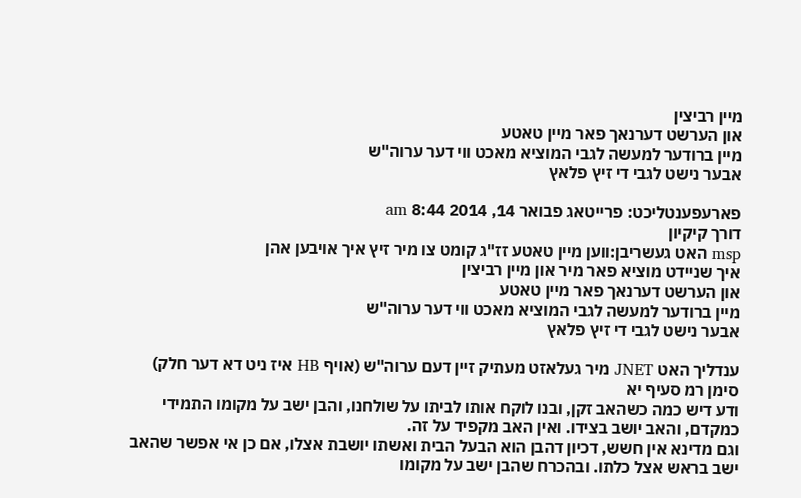מיין רביצין
און הערשט דערנאך פאר מיין טאטע
מיין ברודער למעשה לגבי המוציא מאכט ווי דער ערוה"ש
אבער נישט לגבי די זיץ פלאץ

פארעפענטליכט: פרייטאג פבואר 14, 2014 8:44 am
דורך קיקיון
msp האט געשריבן:ווען מיין טאטע זז"ג קומט צו מיר זיץ איך אויבען אהן
איך שניידט מוציא פאר מיר און מיין רביצין
און הערשט דערנאך פאר מיין טאטע
מיין ברודער למעשה לגבי המוציא מאכט ווי דער ערוה"ש
אבער נישט לגבי די זיץ פלאץ

ענדליך האט JNET מיר געלאזט מעתיק זיין דעם ערוה"ש (אויף HB איז ניט דא דער חלק)
סימן רמ סעיף יא
ודע דיש כמה כשהאב זקן, ובנו לוקח אותו לביתו על שולחנו, והבן ישב על מקומו התמידי כמקדם, והאב יושב בצידו. ואין האב מקפיד על זה.
וגם מדינא אין חשש, דכיון דהבן הוא הבעל הבית ואשתו יושבת אצלו, אם כן אי אפשר שהאב ישב בראש אצל כלתו. ובהכרח שהבן ישב על מקומו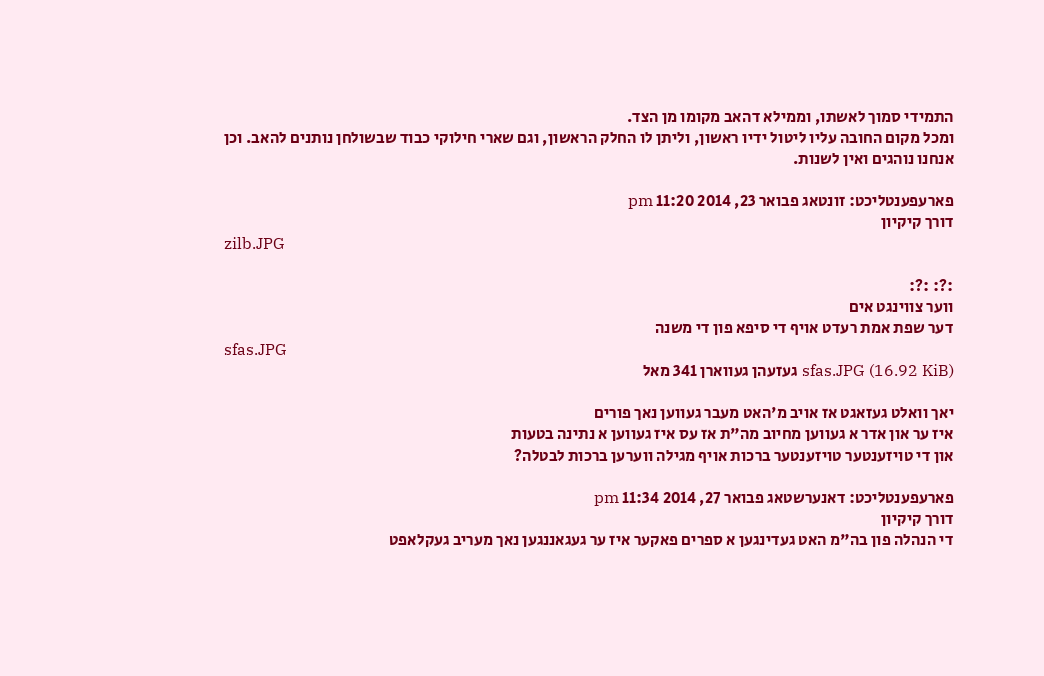התמידי סמוך לאשתו, וממילא דהאב מקומו מן הצד.
ומכל מקום החובה עליו ליטול ידיו ראשון, וליתן לו החלק הראשון, וגם שארי חילוקי כבוד שבשולחן נותנים להאב. וכן אנחנו נוהגים ואין לשנות.

פארעפענטליכט: זונטאג פבואר 23, 2014 11:20 pm
דורך קיקיון
zilb.JPG

:?: :?:
ווער צווינגט אים
דער שפת אמת רעדט אויף די סיפא פון די משנה
sfas.JPG
sfas.JPG (16.92 KiB) געזעהן געווארן 341 מאל

יאך וואלט געזאגט אז אויב מ'האט מעבר געווען נאך פורים
איז ער און אדר א געווען מחיוב מה"ת אז עס איז געווען א נתינה בטעות
און די טויזענטער טויזענטער ברכות אויף מגילה ווערען ברכות לבטלה?

פארעפענטליכט: דאנערשטאג פבואר 27, 2014 11:34 pm
דורך קיקיון
די הנהלה פון בה"מ האט געדינגען א ספרים פאקער איז ער געגאננגען נאך מעריב געקלאפט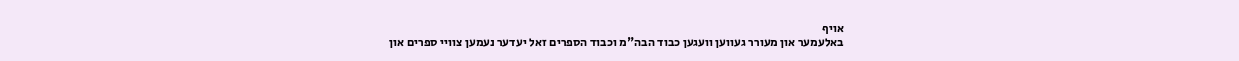אויף
באלעמער און מעורר געווען וועגען כבוד הבה"מ וכבוד הספרים זאל יעדער נעמען צוויי ספרים און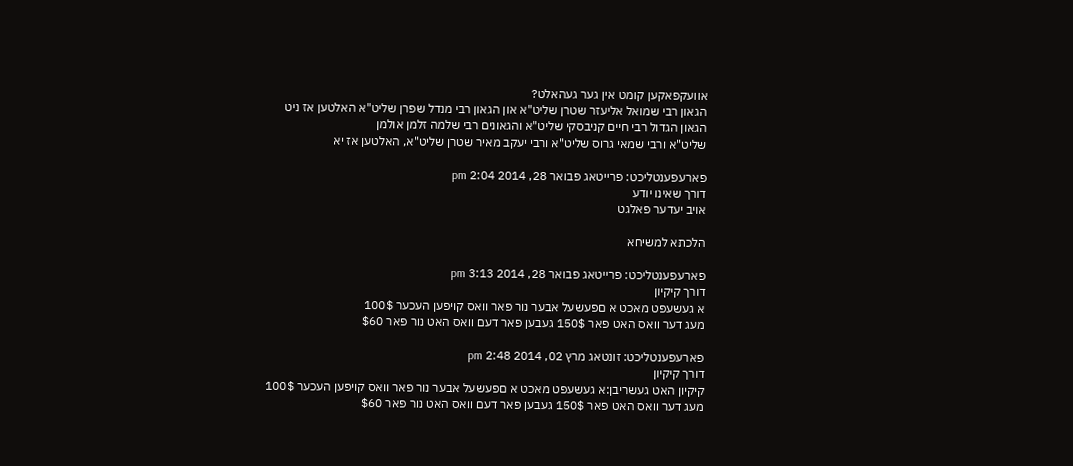אוועקפאקען קומט אין גער געהאלט?
הגאון רבי שמואל אליעזר שטרן שליט"א און הגאון רבי מנדל שפרן שליט"א האלטען אז ניט
הגאון הגדול רבי חיים קניבסקי שליט"א והגאונים רבי שלמה זלמן אולמן
שליט"א ורבי שמאי גרוס שליט"א ורבי יעקב מאיר שטרן שליט"א, האלטען אז יא

פארעפענטליכט: פרייטאג פבואר 28, 2014 2:04 pm
דורך שאינו יודע
אויב יעדער פאלגט

הלכתא למשיחא

פארעפענטליכט: פרייטאג פבואר 28, 2014 3:13 pm
דורך קיקיון
א געשעפט מאכט א םפעשעל אבער נור פאר וואס קויפען העכער 100$
מעג דער וואס האט פאר 150$ געבען פאר דעם וואס האט נור פאר $60

פארעפענטליכט: זונטאג מרץ 02, 2014 2:48 pm
דורך קיקיון
קיקיון האט געשריבן:א געשעפט מאכט א םפעשעל אבער נור פאר וואס קויפען העכער 100$
מעג דער וואס האט פאר 150$ געבען פאר דעם וואס האט נור פאר $60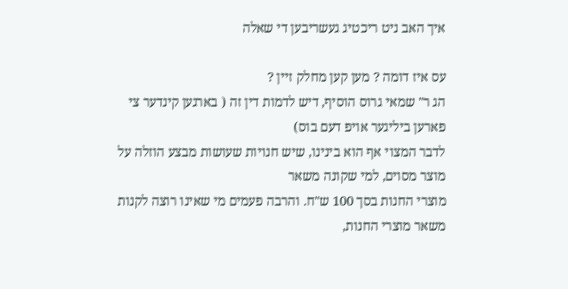איך האב ניט ריכטיג געשריבען די שאלה

עס איז דומה ? מען קען מחלק זיין ?
הג ר" שמאי גרוס הוסיף, דיש לדמות דין זה ( בארגען קינדער צי פארען ביליגער אויפ דעם בוס)
לדבר המצוי אף הוא בינינו, שיש חנויות שעושות מבצע הוזלה על מוצר מסוים, למי שקונה משאר
מוצרי החנות בסך 100 ש"ח. והרבה פעמים מי שאינו רוצה לקנות משאר מוצרי החנות,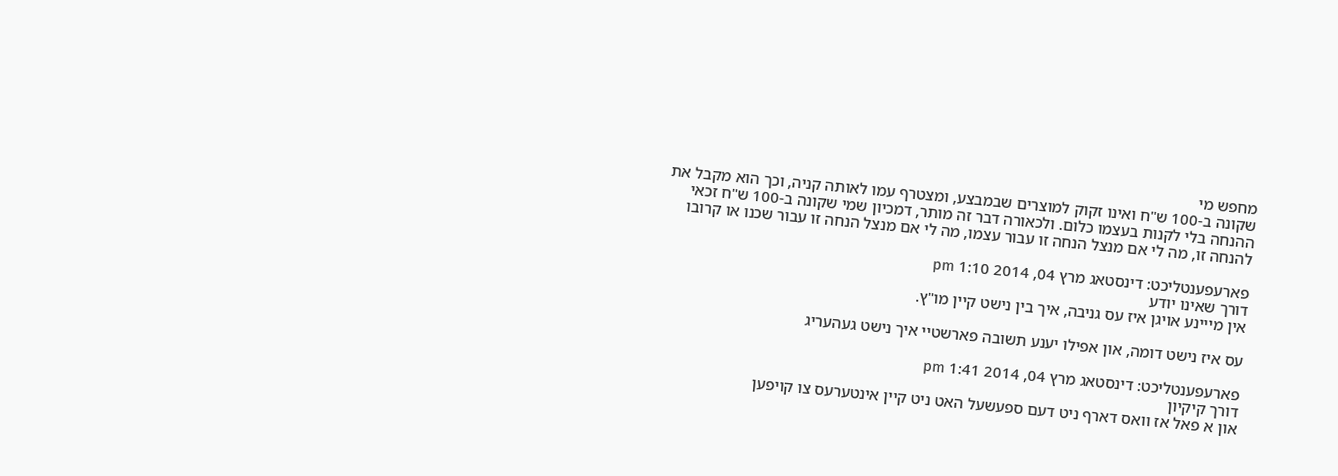מחפש מי
שקונה ב-100 ש"ח ואינו זקוק למוצרים שבמבצע, ומצטרף עמו לאותה קניה, וכך הוא מקבל את
ההנחה בלי לקנות בעצמו כלום. ולכאורה דבר זה מותר, דמכיון שמי שקונה ב-100 ש"ח זכאי
להנחה זו, מה לי אם מנצל הנחה זו עבור עצמו, מה לי אם מנצל הנחה זו עבור שכנו או קרובו

פארעפענטליכט: דינסטאג מרץ 04, 2014 1:10 pm
דורך שאינו יודע
אין מייינע אויגן איז עס גניבה, איך בין נישט קיין מו"ץ.

עס איז נישט דומה, און אפילו יענע תשובה פארשטיי איך נישט געהעריג

פארעפענטליכט: דינסטאג מרץ 04, 2014 1:41 pm
דורך קיקיון
און א פאל אז וואס דארף ניט דעם ספעשעל האט ניט קיין אינטערעס צו קויפען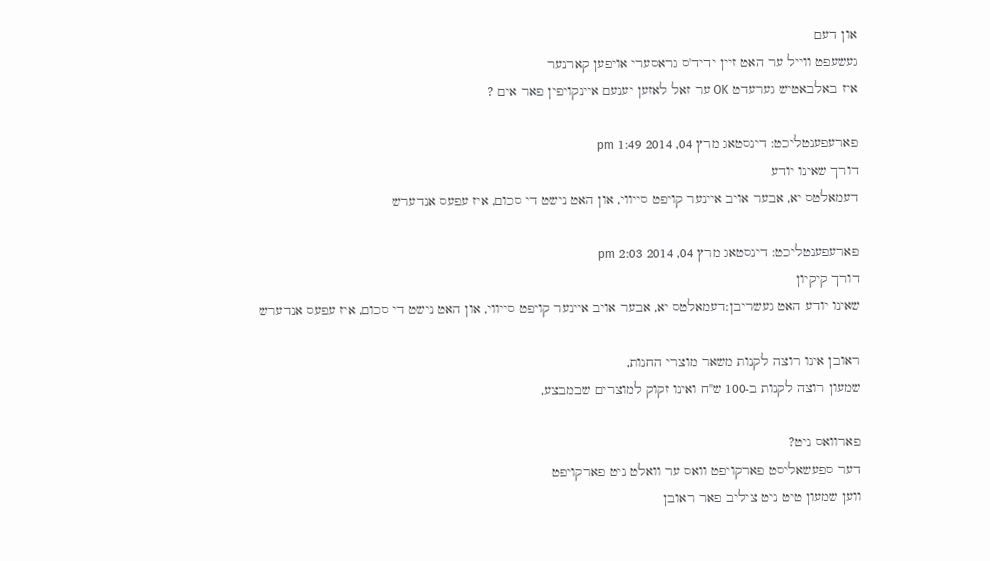און דעם
געשעפט ווייל ער האט זיין ידיד'ס גראסערי אויפען קארנער
איז באלבאטיש גערעדט OK ער זאל לאזען יענעם איינקויפין פאר אים ?

פארעפענטליכט: דינסטאג מרץ 04, 2014 1:49 pm
דורך שאינו יודע
דעמאלטס יא, אבער אויב איינער קויפט סייווי, און האט נישט די סכום, איז עפעס אנדערש

פארעפענטליכט: דינסטאג מרץ 04, 2014 2:03 pm
דורך קיקיון
שאינו יודע האט געשריבן:דעמאלטס יא, אבער אויב איינער קויפט סייווי, און האט נישט די סכום, איז עפעס אנדערש

ראובן אינו רוצה לקנות משאר מוצרי החנות,
שמעון רוצה לקנות ב-100 ש"ח ואינו זקוק למוצרים שבמבצע,

פארוואס ניט?
דער ספעשאליסט פארקויפט וואס ער וואלט ניט פארקויפט
ווען שמעון טיט ניט ציליב פאר ראובן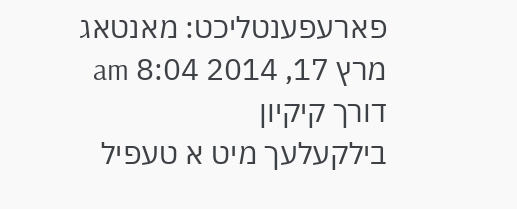פארעפענטליכט: מאנטאג מרץ 17, 2014 8:04 am
דורך קיקיון
בילקעלעך מיט א טעפיל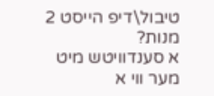טיבול\דיפ הייסט 2 מנות?
א סענדוויטש מיט מער ווי א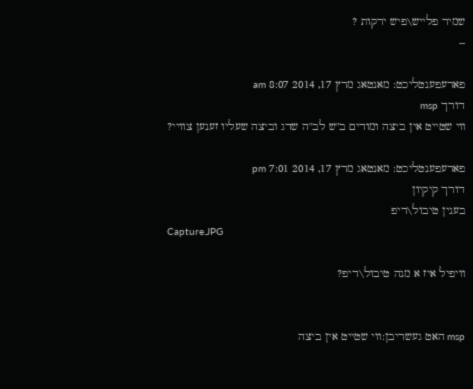שמיר פלייש\פיש ירקות ?
--

פארעפענטליכט: מאנטאג מרץ 17, 2014 8:07 am
דורך msp
ווי שטייט אין ביצה ומודים ב"ש לב"ה שדג וביצה שעליו זענען צוויי?

פארעפענטליכט: מאנטאג מרץ 17, 2014 7:01 pm
דורך קיקיון
בענין טיבול\דיפ
Capture.JPG

וויפיל איז א מנה טיבול\דיפ?


msp האט געשריבן:ווי שטייט אין ביצה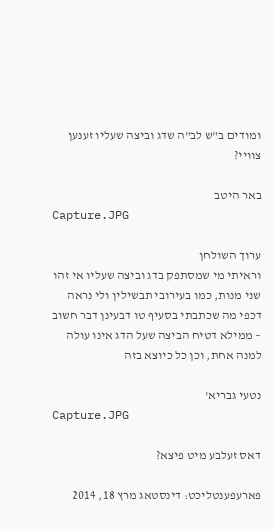ומודים ב"ש לב"ה שדג וביצה שעליו זענען צוויי?

באר היטב
Capture.JPG

ערוך השולחן
וראיתי מי שמסתפק בדג וביצה שעליו אי זהו שני מנות, כמו בעירובי תבשילין ולי נראה דכפי מה שכתבתי בסעיף טו דבעינן דבר חשוב – ממילא דטיח הביצה שעל הדג אינו עולה למנה אחת, וכן כל כיוצא בזה

נטעי גבריא'
Capture.JPG

דאס זעלבע מיט פיצא?

פארעפענטליכט: דינסטאג מרץ 18, 2014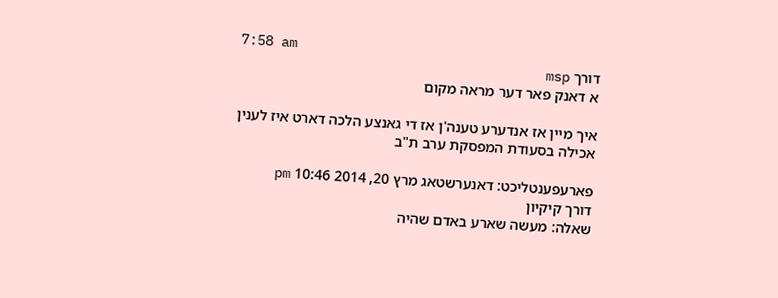7:58 am
דורך msp
א דאנק פאר דער מראה מקום

איך מיין אז אנדערע טענה'ן אז די גאנצע הלכה דארט איז לענין אכילה בסעודת המפסקת ערב ת"ב

פארעפענטליכט: דאנערשטאג מרץ 20, 2014 10:46 pm
דורך קיקיון
שאלה: מעשה שארע באדם שהיה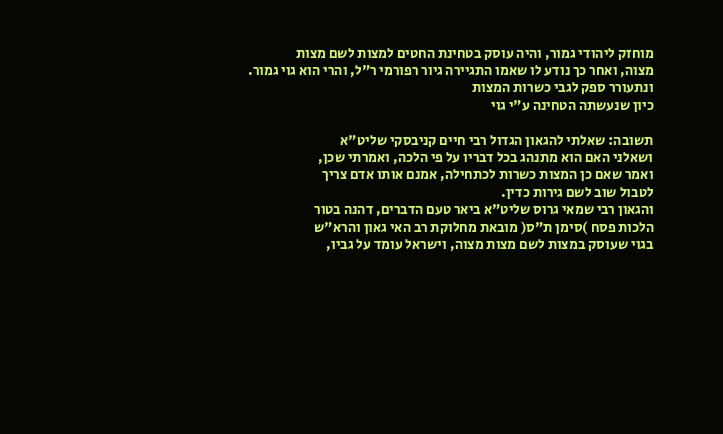מוחזק ליהודי גמור, והיה עוסק בטחינת החטים למצות לשם מצות
מצוה, ואחר כך נודע לו שאמו התגיירה גיור רפורמי ר"ל, והרי הוא גוי גמור. ונתעורר ספק לגבי כשרות המצות
כיון שנעשתה הטחינה ע"י גוי

תשובה: שאלתי להגאון הגדול רבי חיים קניבסקי שליט"א
ושאלני האם הוא מתנהג בכל דבריו על פי הלכה, ואמרתי שכן,
ואמר שאם כן המצות כשרות לכתחילה, אמנם אותו אדם צריך
לטבול שוב לשם גירות כדין.
והגאון רבי שמאי גרוס שליט"א ביאר טעם הדברים, דהנה בטור
הלכות פסח )סימן ת"ס( מובאת מחלוקת רב האי גאון והרא"ש
בגוי שעוסק במצות לשם מצות מצוה, וישראל עומד על גביו,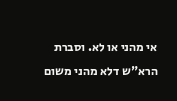אי מהני או לא. וסברת הרא"ש דלא מהני משום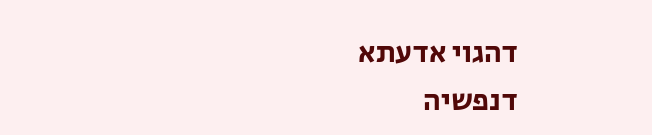דהגוי אדעתא
דנפשיה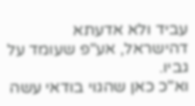עביד ולא אדעתא דהישראל, אע"פ שעומד על גביו.
וא"כ כאן שהגוי בודאי עשה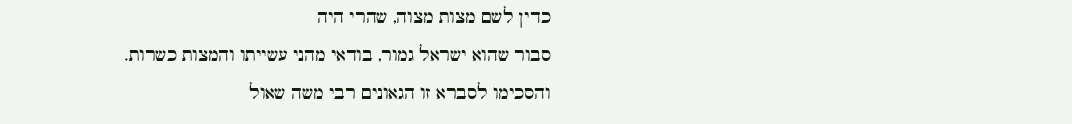כדין לשם מצות מצוה, שהרי היה
סבור שהוא ישראל גמור, בודאי מהני עשייתו והמצות כשרות.
והסכימו לסברא זו הגאונים רבי משה שאול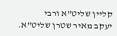קליין שליט"א ורבי
יעקב מאיר שטרן שליט"א.